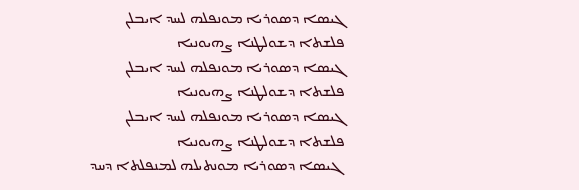ܓܝܣܐ ܕܣܘܪܝܐ ܡܘܢܦܠܗ ܠܚܕ ܐܝܒܠܢ ܦܠܫܬܐ ܕܫܘܠܛܢܐ ܨܗܝܘܢܝܐ
ܓܝܣܐ ܕܣܘܪܝܐ ܡܘܢܦܠܗ ܠܚܕ ܐܝܒܠܢ ܦܠܫܬܐ ܕܫܘܠܛܢܐ ܨܗܝܘܢܝܐ
ܓܝܣܐ ܕܣܘܪܝܐ ܡܘܢܦܠܗ ܠܚܕ ܐܝܒܠܢ ܦܠܫܬܐ ܕܫܘܠܛܢܐ ܨܗܝܘܢܝܐ
 ܓܝܣܐ ܕܣܘܪܝܐ ܡܘܢܬܝܠܗ ܠܡܢܦܠܬܐ ܕܚܕ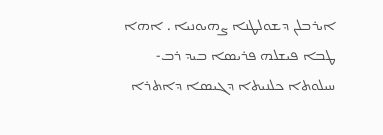ܐܝܪܒܠܢ ܕܫܘܠܛܢܐ ܨܗܝܘܢܝܐ . ܐܗܐ ܛܒܐ ܦܝܫܠܗ ܦܪܝܣܐ ܒܝܕ ܪܒ- ܚܝܠܘܬܐ ܟܠܢܝܬܐ ܕܓܝܣܐ ܕܐܬܪܐ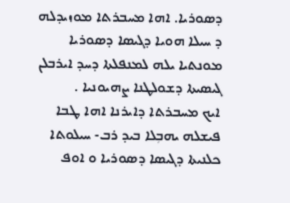ܕܣܘܪܝܐ. ܐܗܐ ܡܚܒܪܬܐ ܡܘܙܝܕܠܗ ܕ ܚܝܠܐ ܗܘܝܐ ܕܓܝܣܐ ܕܣܘܪܝܐ ܡܘܢܬܝܐ ܝܠܗ ܠܡܢܦܠܬܐ ܕܚܕ ܐܝܪܒܠܢ ܓܝܣܝܬܐ ܕܫܘܠܛܢܐ ܨܗܝܘܢܝܐ .
ܐܝܟ ܡܚܒܪܬܐ ܕܐܝܪܢܐ ܐܗܐ ܛܒܐ ܦܝܫܠܗ ܝܗܒܼܠܐ ܒܝܕ ܪܒ- ܚܝܠܘܬܐ ܟܠܢܝܬܐ ܕܓܝܣܐ ܕܣܘܪܝܐ ܘ ܐܘܦ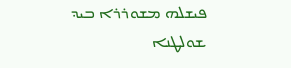ܦܝܫܠܗ ܡܫܘܪܪܐ ܒܝܕ ܫܘܠܛܢܐ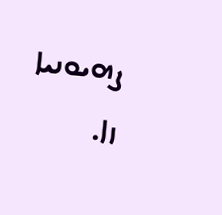ܨܗܝܘܢܝܐ ܙܐ.